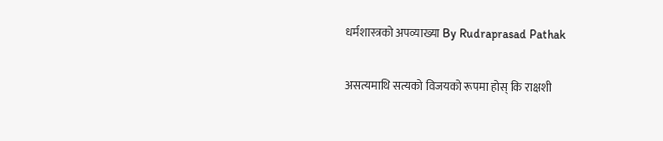धर्मशास्त्रको अपव्याख्या By Rudraprasad Pathak

असत्यमाथि सत्यको विजयको रूपमा होस् कि राक्षशी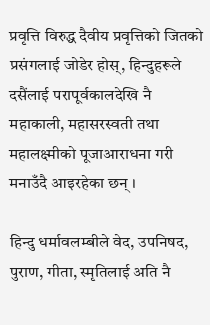प्रवृत्ति विरुद्ध दैवीय प्रवृत्तिको जितको प्रसंगलाई जोडेर होस्, हिन्दुहरूले दसैंलाई परापूर्वकालदेखि नै महाकाली, महासरस्वती तथा महालक्ष्मीको पूजाआराधना गरी मनाउँदै आइरहेका छन् ।

हिन्दु धर्मावलम्बीले वेद, उपनिषद, पुराण, गीता, स्मृतिलाई अति नै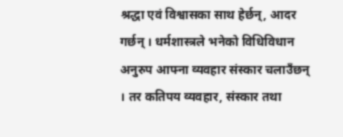श्रद्धा एवं विश्वासका साथ हेर्छन्, आदर गर्छन् । धर्मशास्त्रले भनेको विधिविधान अनुरुप आफ्ना व्यवहार संस्कार चलाउँछन् । तर कतिपय व्यवहार, संस्कार तथा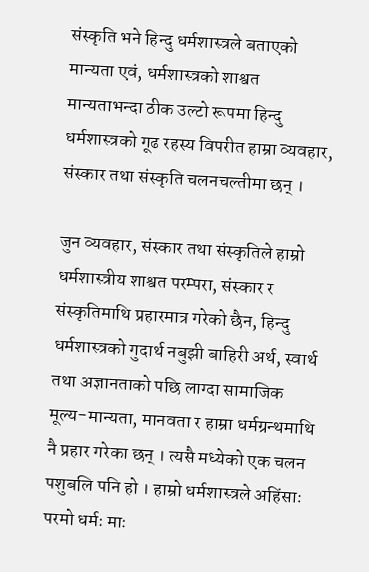संस्कृति भने हिन्दु धर्मशास्त्रले बताएको मान्यता एवं, धर्मशास्त्रको शाश्वत मान्यताभन्दा ठीक उल्टो रूपमा हिन्दु धर्मशास्त्रको गूढ रहस्य विपरीत हाम्रा व्यवहार, संस्कार तथा संस्कृति चलनचल्तीमा छन् ।

जुन व्यवहार, संस्कार तथा संस्कृतिले हाम्रो धर्मशास्त्रीय शाश्वत परम्परा, संस्कार र संस्कृतिमाथि प्रहारमात्र गरेको छैन, हिन्दु धर्मशास्त्रको गुदार्थ नबुझी बाहिरी अर्थ, स्वार्थ तथा अज्ञानताको पछि लाग्दा सामाजिक मूल्य-मान्यता, मानवता र हाम्रा धर्मग्रन्थमाथि नै प्रहार गरेका छन् । त्यसै मध्येको एक चलन पशुबलि पनि हो । हाम्रो धर्मशास्त्रले अहिंसाः परमो धर्मः माः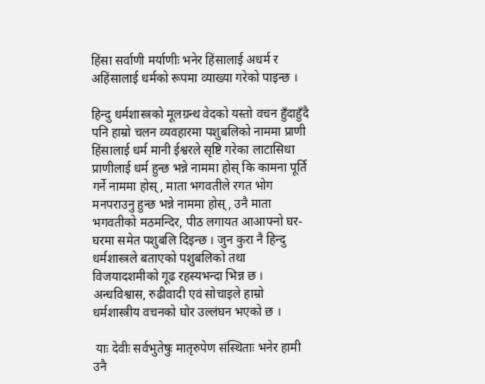हिंसा सर्वाणी मर्याणीः भनेर हिंसालाई अधर्म र अहिंसालाई धर्मको रूपमा व्याख्या गरेको पाइन्छ ।

हिन्दु धर्मशास्त्रको मूलग्रन्थ वेदको यस्तो वचन हुँदाहुँदै पनि हाम्रो चलन व्यवहारमा पशुबलिको नाममा प्राणी हिंसालाई धर्म मानी ईश्वरले सृष्टि गरेका लाटासिधा प्राणीलाई धर्म हुन्छ भन्ने नाममा होस् कि कामना पूर्ति गर्ने नाममा होस्, माता भगवतीले रगत भोग मनपराउनु हुन्छ भन्ने नाममा होस्, उनै माता भगवतीको मठमन्दिर, पीठ लगायत आआफ्नो घर-घरमा समेत पशुबलि दिइन्छ । जुन कुरा नै हिन्दु धर्मशास्त्रले बताएको पशुबलिको तथा विजयादशमीको गूढ रहस्यभन्दा भिन्न छ । अन्धविश्वास, रुढीवादी एवं सोचाइले हाम्रो धर्मशास्त्रीय वचनको घोर उल्लंघन भएको छ ।

 याः देवीः सर्वभुतेषुः मातृरुपेण संस्थिताः भनेर हामी उनै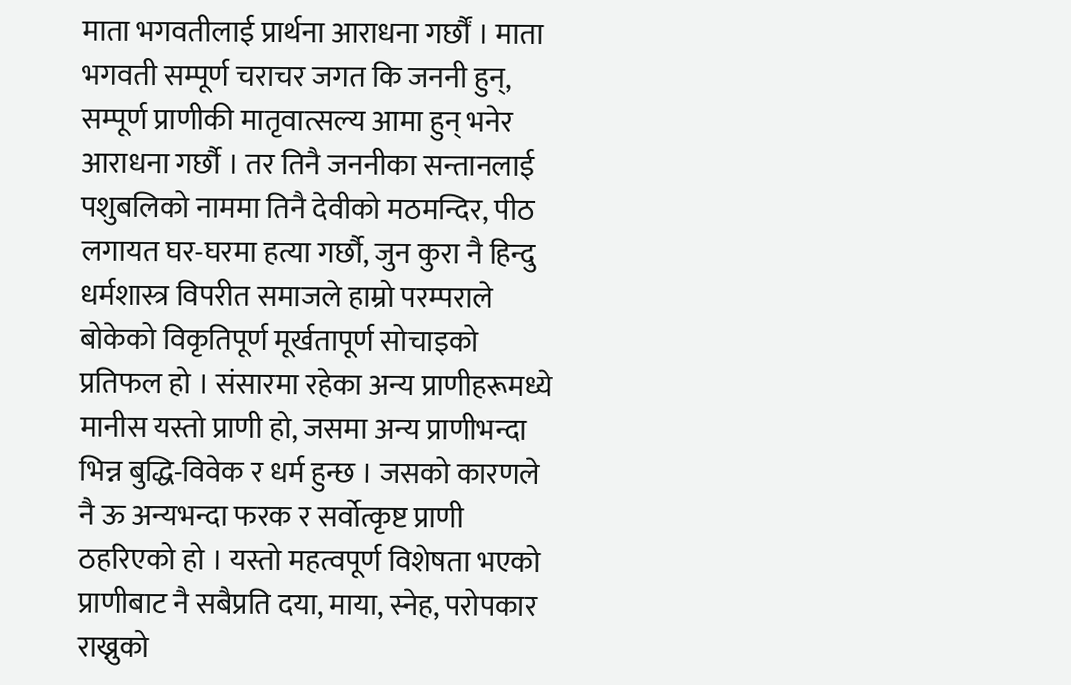माता भगवतीलाई प्रार्थना आराधना गर्छौं । माता भगवती सम्पूर्ण चराचर जगत कि जननी हुन्, सम्पूर्ण प्राणीकी मातृवात्सल्य आमा हुन् भनेर आराधना गर्छौ । तर तिनै जननीका सन्तानलाई पशुबलिको नाममा तिनै देवीको मठमन्दिर, पीठ लगायत घर-घरमा हत्या गर्छौ, जुन कुरा नै हिन्दु धर्मशास्त्र विपरीत समाजले हाम्रो परम्पराले बोकेको विकृतिपूर्ण मूर्खतापूर्ण सोचाइको प्रतिफल हो । संसारमा रहेका अन्य प्राणीहरूमध्ये मानीस यस्तो प्राणी हो, जसमा अन्य प्राणीभन्दा भिन्न बुद्धि-विवेक र धर्म हुन्छ । जसको कारणले नै ऊ अन्यभन्दा फरक र सर्वोत्कृष्ट प्राणी ठहरिएको हो । यस्तो महत्वपूर्ण विशेषता भएको प्राणीबाट नै सबैप्रति दया, माया, स्नेह, परोपकार राख्नुको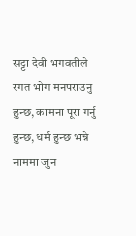सट्टा देवी भगवतीले रगत भोग मनपराउनु हुन्छ, कामना पूरा गर्नु हुन्छ, धर्म हुन्छ भन्ने नाममा जुन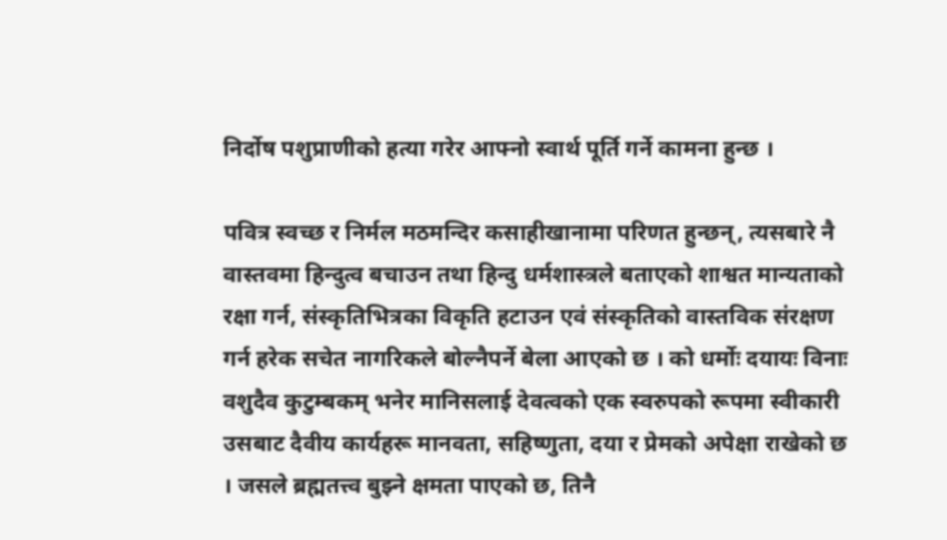निर्दोष पशुप्राणीको हत्या गरेर आफ्नो स्वार्थ पूर्ति गर्ने कामना हुन्छ ।

पवित्र स्वच्छ र निर्मल मठमन्दिर कसाहीखानामा परिणत हुन्छन्, त्यसबारे नै वास्तवमा हिन्दुत्व बचाउन तथा हिन्दु धर्मशास्त्रले बताएको शाश्वत मान्यताको रक्षा गर्न, संस्कृतिभित्रका विकृति हटाउन एवं संस्कृतिको वास्तविक संरक्षण गर्न हरेक सचेत नागरिकले बोल्नैपर्ने बेला आएको छ । को धर्मोः दयायः विनाः वशुदैव कुटुम्बकम् भनेर मानिसलाई देवत्वको एक स्वरुपको रूपमा स्वीकारी उसबाट दैवीय कार्यहरू मानवता, सहिष्णुता, दया र प्रेमको अपेक्षा राखेको छ । जसले ब्रह्मतत्त्व बुझ्ने क्षमता पाएको छ, तिनै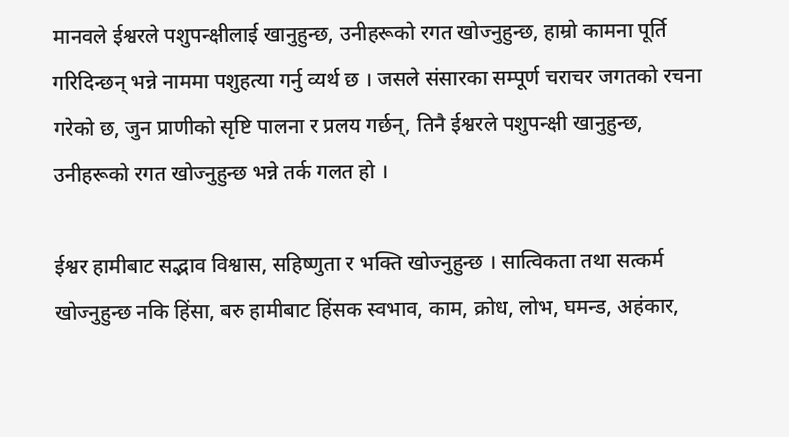मानवले ईश्वरले पशुपन्क्षीलाई खानुहुन्छ, उनीहरूको रगत खोज्नुहुन्छ, हाम्रो कामना पूर्ति गरिदिन्छन् भन्ने नाममा पशुहत्या गर्नु व्यर्थ छ । जसले संसारका सम्पूर्ण चराचर जगतको रचना गरेको छ, जुन प्राणीको सृष्टि पालना र प्रलय गर्छन्, तिनै ईश्वरले पशुपन्क्षी खानुहुन्छ, उनीहरूको रगत खोज्नुहुन्छ भन्ने तर्क गलत हो ।

ईश्वर हामीबाट सद्भाव विश्वास, सहिष्णुता र भक्ति खोज्नुहुन्छ । सात्विकता तथा सत्कर्म खोज्नुहुन्छ नकि हिंसा, बरु हामीबाट हिंसक स्वभाव, काम, क्रोध, लोभ, घमन्ड, अहंकार,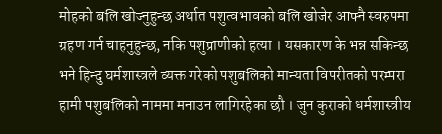मोहको बलि खोज्नुहुन्छ अर्थात पशुत्वभावको बलि खोजेर आफ्नै स्वरुपमा ग्रहण गर्न चाहनुहुन्छ, नकि पशुप्राणीको हत्या । यसकारण के भन्न सकिन्छ भने हिन्दु घर्मशास्त्रले व्यक्त गरेको पशुबलिको मान्यता विपरीतको परम्परा हामी पशुबलिको नाममा मनाउन लागिरहेका छौ । जुन कुराको धर्मशास्त्रीय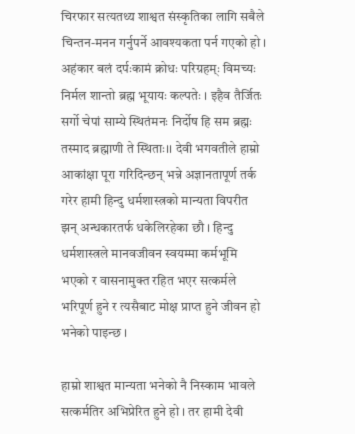चिरफार सत्यतथ्य शाश्वत संस्कृतिका लागि सबैले चिन्तन-मनन गर्नुपर्ने आवश्यकता पर्न गएको हो । अहंकार बलं दर्पःकामं क्रोधः परिग्रहम्ः विमच्यः निर्मल शान्तो ब्रह्म भूयायः कल्पतेः । इहैव तैर्जितः सर्गो चेपां साम्ये स्थितंमनः निर्दोष हि सम ब्रह्मः तस्माद ब्रह्माणी ते स्थिताः।। देवी भगवतीले हाम्रो आकांक्षा पूरा गरिदिन्छन् भन्ने अज्ञानतापूर्ण तर्क गरेर हामी हिन्दु धर्मशास्त्रको मान्यता विपरीत झन् अन्धकारतर्फ धकेलिरहेका छौ । हिन्दु धर्मशास्त्रले मानवजीवन स्वयम्मा कर्मभूमि भएको र वासनामुक्त रहित भएर सत्कर्मले भरिपूर्ण हुने र त्यसैबाट मोक्ष प्राप्त हुने जीवन हो भनेको पाइन्छ ।

हाम्रो शाश्वत मान्यता भनेको नै निस्काम भावले सत्कर्मतिर अभिप्रेरित हुने हो । तर हामी देवी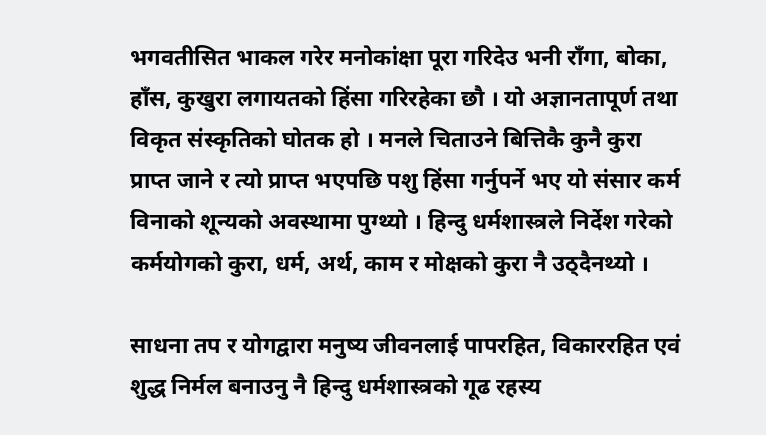भगवतीसित भाकल गरेर मनोकांक्षा पूरा गरिदेउ भनी राँगा, बोका, हाँस, कुखुरा लगायतको हिंसा गरिरहेका छौ । यो अज्ञानतापूर्ण तथा विकृत संस्कृतिको घोतक हो । मनले चिताउने बित्तिकै कुनै कुरा प्राप्त जाने र त्यो प्राप्त भएपछि पशु हिंसा गर्नुपर्ने भए यो संसार कर्म विनाको शून्यको अवस्थामा पुग्थ्यो । हिन्दु धर्मशास्त्रले निर्देश गरेको कर्मयोगको कुरा, धर्म, अर्थ, काम र मोक्षको कुरा नै उठ्दैनथ्यो ।

साधना तप र योगद्वारा मनुष्य जीवनलाई पापरहित, विकाररहित एवं शुद्ध निर्मल बनाउनु नै हिन्दु धर्मशास्त्रको गूढ रहस्य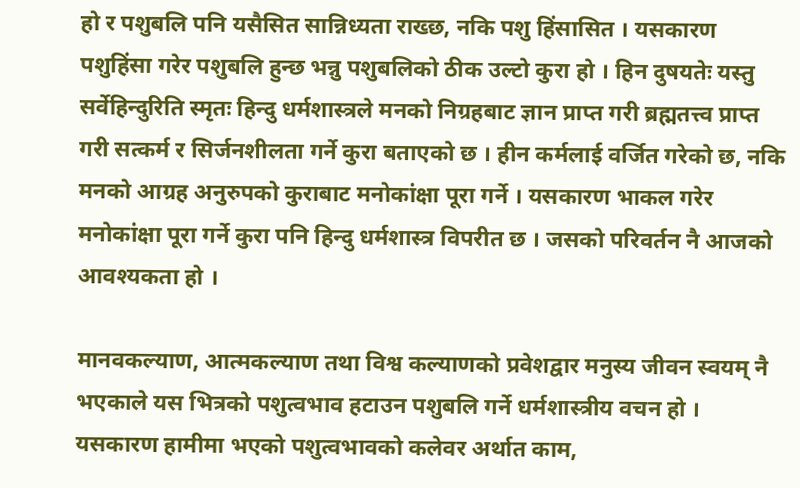हो र पशुबलि पनि यसैसित सान्निध्यता राख्छ, नकि पशु हिंसासित । यसकारण पशुहिंसा गरेर पशुबलि हुन्छ भन्नु पशुबलिको ठीक उल्टो कुरा हो । हिन दुषयतेः यस्तु सर्वेहिन्दुरिति स्मृतः हिन्दु धर्मशास्त्रले मनको निग्रहबाट ज्ञान प्राप्त गरी ब्रह्मतत्त्व प्राप्त गरी सत्कर्म र सिर्जनशीलता गर्ने कुरा बताएको छ । हीन कर्मलाई वर्जित गरेको छ, नकि मनको आग्रह अनुरुपको कुराबाट मनोकांक्षा पूरा गर्ने । यसकारण भाकल गरेर मनोकांक्षा पूरा गर्ने कुरा पनि हिन्दु धर्मशास्त्र विपरीत छ । जसको परिवर्तन नै आजको आवश्यकता हो ।

मानवकल्याण, आत्मकल्याण तथा विश्व कल्याणको प्रवेशद्वार मनुस्य जीवन स्वयम् नै भएकाले यस भित्रको पशुत्वभाव हटाउन पशुबलि गर्ने धर्मशास्त्रीय वचन हो । यसकारण हामीमा भएको पशुत्वभावको कलेवर अर्थात काम,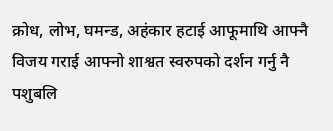क्रोध, लोभ, घमन्ड, अहंकार हटाई आफूमाथि आफ्नै विजय गराई आफ्नो शाश्वत स्वरुपको दर्शन गर्नु नै पशुबलि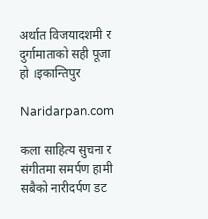अर्थात विजयादशमी र दुर्गामाताको सही पूजा हो ।इकान्तिपुर

Naridarpan.com

कला साहित्य सुचना र संगीतमा समर्पण हामी सबैको नारीदर्पण डट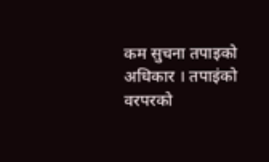कम सुचना तपाइको अधिकार । तपाइंको वरपरको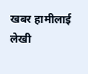खबर हामीलाई लेखी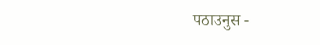पठाउनुस -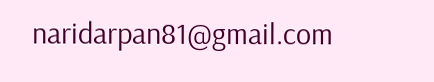naridarpan81@gmail.com